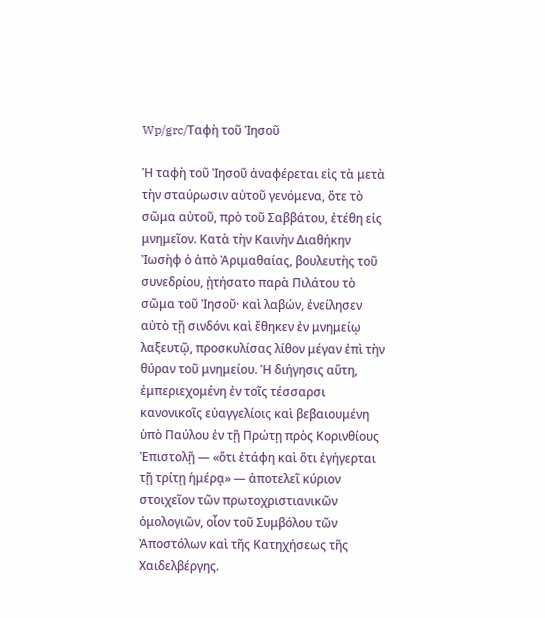Wp/grc/Ταφὴ τοῦ Ἰησοῦ

Ἡ ταφὴ τοῦ Ἰησοῦ ἀναφέρεται εἰς τὰ μετὰ τὴν σταύρωσιν αὐτοῦ γενόμενα, ὅτε τὸ σῶμα αὐτοῦ, πρὸ τοῦ Σαββάτου, ἐτέθη εἰς μνημεῖον. Κατὰ τὴν Καινὴν Διαθήκην Ἰωσὴφ ὁ ἀπὸ Ἀριμαθαίας, βουλευτὴς τοῦ συνεδρίου, ᾐτήσατο παρὰ Πιλάτου τὸ σῶμα τοῦ Ἰησοῦ· καὶ λαβών, ἐνείλησεν αὐτὸ τῇ σινδόνι καὶ ἔθηκεν ἐν μνημείῳ λαξευτῷ, προσκυλίσας λίθον μέγαν ἐπὶ τὴν θύραν τοῦ μνημείου. Ἡ διήγησις αὕτη, ἐμπεριεχομένη ἐν τοῖς τέσσαρσι κανονικοῖς εὐαγγελίοις καὶ βεβαιουμένη ὑπὸ Παύλου ἐν τῇ Πρώτῃ πρὸς Κορινθίους Ἐπιστολῇ — «ὅτι ἐτάφη καὶ ὅτι ἐγήγερται τῇ τρίτῃ ἡμέρᾳ» — ἀποτελεῖ κύριον στοιχεῖον τῶν πρωτοχριστιανικῶν ὁμολογιῶν, οἷον τοῦ Συμβόλου τῶν Ἀποστόλων καὶ τῆς Κατηχήσεως τῆς Χαιδελβέργης.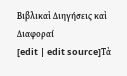Βιβλικαὶ Διηγήσεις καὶ Διαφοραί
[edit | edit source]Τὰ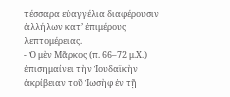τέσσαρα εὐαγγέλια διαφέρουσιν ἀλλήλων κατ’ ἐπιμέρους λεπτομέρειας.
- Ὁ μὲν Μᾶρκος (π. 66–72 μ.Χ.) ἐπισημαίνει τὴν Ἰουδαϊκὴν ἀκρίβειαν τοῦ Ἰωσὴφ ἐν τῇ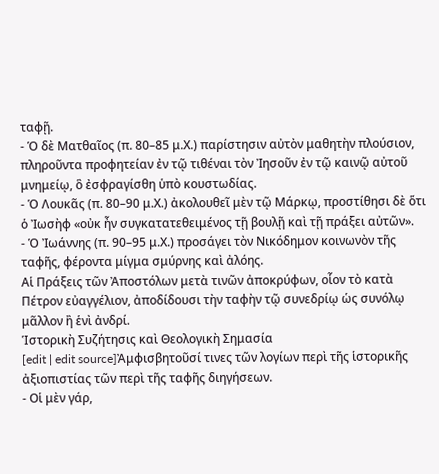ταφῇ.
- Ὁ δὲ Ματθαῖος (π. 80–85 μ.Χ.) παρίστησιν αὐτὸν μαθητὴν πλούσιον, πληροῦντα προφητείαν ἐν τῷ τιθέναι τὸν Ἰησοῦν ἐν τῷ καινῷ αὐτοῦ μνημείῳ, ὃ ἐσφραγίσθη ὑπὸ κουστωδίας.
- Ὁ Λουκᾶς (π. 80–90 μ.Χ.) ἀκολουθεῖ μὲν τῷ Μάρκῳ, προστίθησι δὲ ὅτι ὁ Ἰωσὴφ «οὐκ ἦν συγκατατεθειμένος τῇ βουλῇ καὶ τῇ πράξει αὐτῶν».
- Ὁ Ἰωάννης (π. 90–95 μ.Χ.) προσάγει τὸν Νικόδημον κοινωνὸν τῆς ταφῆς, φέροντα μίγμα σμύρνης καὶ ἀλόης.
Αἱ Πράξεις τῶν Ἀποστόλων μετὰ τινῶν ἀποκρύφων, οἷον τὸ κατὰ Πέτρον εὐαγγέλιον, ἀποδίδουσι τὴν ταφὴν τῷ συνεδρίῳ ὡς συνόλῳ μᾶλλον ἢ ἑνὶ ἀνδρί.
Ἱστορικὴ Συζήτησις καὶ Θεολογικὴ Σημασία
[edit | edit source]Ἀμφισβητοῦσί τινες τῶν λογίων περὶ τῆς ἱστορικῆς ἀξιοπιστίας τῶν περὶ τῆς ταφῆς διηγήσεων.
- Οἱ μὲν γάρ,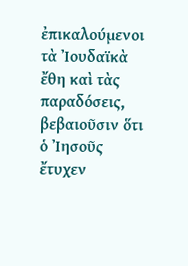ἐπικαλούμενοι τὰ Ἰουδαϊκὰ ἔθη καὶ τὰς παραδόσεις, βεβαιοῦσιν ὅτι ὁ Ἰησοῦς ἔτυχεν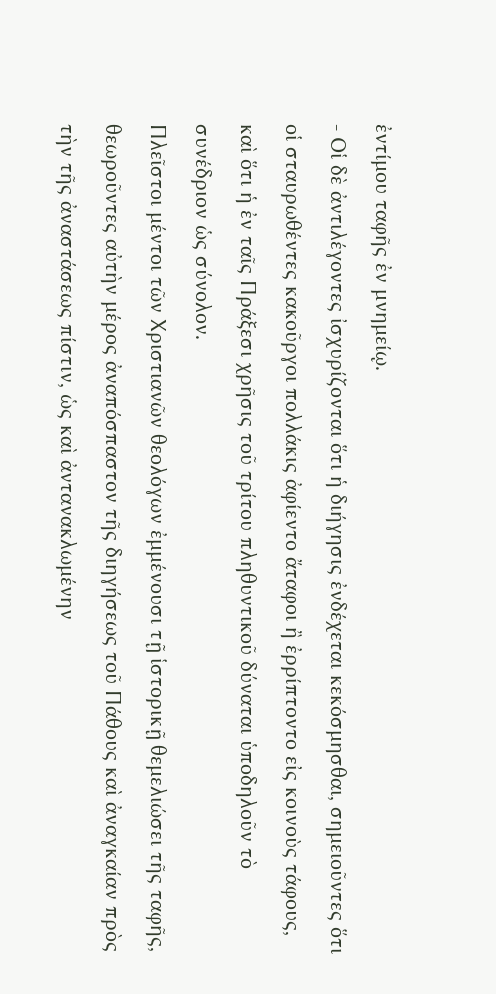ἐντίμου ταφῆς ἐν μνημείῳ.
- Οἱ δὲ ἀντιλέγοντες ἰσχυρίζονται ὅτι ἡ διήγησις ἐνδέχεται κεκόσμησθαι, σημειοῦντες ὅτι οἱ σταυρωθέντες κακοῦργοι πολλάκις ἀφίεντο ἄταφοι ἢ ἐρρίπτοντο εἰς κοινοὺς τάφους, καὶ ὅτι ἡ ἐν ταῖς Πράξεσι χρῆσις τοῦ τρίτου πληθυντικοῦ δύναται ὑποδηλοῦν τὸ συνέδριον ὡς σύνολον.
Πλεῖστοι μέντοι τῶν Χριστιανῶν θεολόγων ἐμμένουσι τῇ ἱστορικῇ θεμελιώσει τῆς ταφῆς, θεωροῦντες αὐτὴν μέρος ἀναπόσπαστον τῆς διηγήσεως τοῦ Πάθους καὶ ἀναγκαίαν πρὸς τὴν τῆς ἀναστάσεως πίστιν, ὡς καὶ ἀντανακλωμένην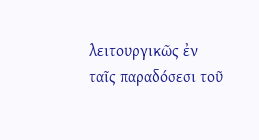λειτουργικῶς ἐν ταῖς παραδόσεσι τοῦ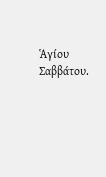Ἁγίου Σαββάτου.